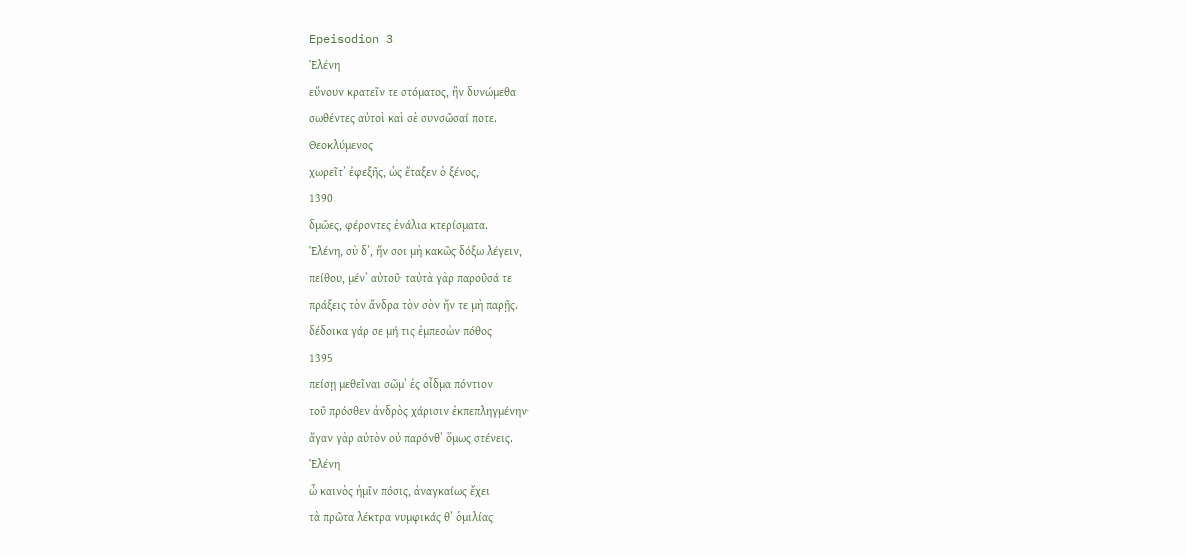Epeisodion 3
Ἑλένη
εὔνουν κρατεῖν τε στόματος, ἢν δυνώμεθα
σωθέντες αὐτοὶ καὶ σὲ συνσῶσαί ποτε.
Θεοκλύμενος
χωρεῖτʼ ἐφεξῆς, ὡς ἔταξεν ὁ ξένος,
1390
δμῶες, φέροντες ἐνάλια κτερίσματα.
Ἑλένη, σὺ δʼ, ἤν σοι μὴ κακῶς δόξω λέγειν,
πείθου, μένʼ αὐτοῦ· ταὐτὰ γὰρ παροῦσά τε
πράξεις τὸν ἄνδρα τὸν σὸν ἤν τε μὴ παρῇς.
δέδοικα γάρ σε μή τις ἐμπεσὼν πόθος
1395
πείσῃ μεθεῖναι σῶμʼ ἐς οἶδμα πόντιον
τοῦ πρόσθεν ἀνδρὸς χάρισιν ἐκπεπληγμένην·
ἄγαν γὰρ αὐτὸν οὐ παρόνθʼ ὅμως στένεις.
Ἑλένη
ὦ καινὸς ἡμῖν πόσις, ἀναγκαίως ἔχει
τὰ πρῶτα λέκτρα νυμφικάς θʼ ὁμιλίας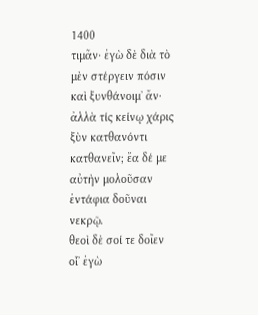1400
τιμᾶν· ἐγὼ δὲ διὰ τὸ μὲν στέργειν πόσιν
καὶ ξυνθάνοιμʼ ἄν· ἀλλὰ τίς κείνῳ χάρις
ξὺν κατθανόντι κατθανεῖν; ἔα δέ με
αὐτὴν μολοῦσαν ἐντάφια δοῦναι νεκρῷ.
θεοὶ δὲ σοί τε δοῖεν οἷʼ ἐγὼ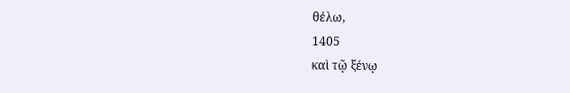θέλω,
1405
καὶ τῷ ξένῳ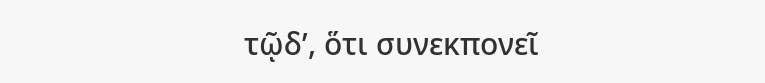τῷδʼ, ὅτι συνεκπονεῖ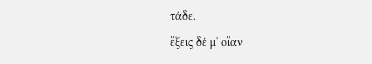τάδε.
ἕξεις δέ μʼ οἵαν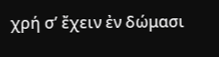χρή σʼ ἔχειν ἐν δώμασι